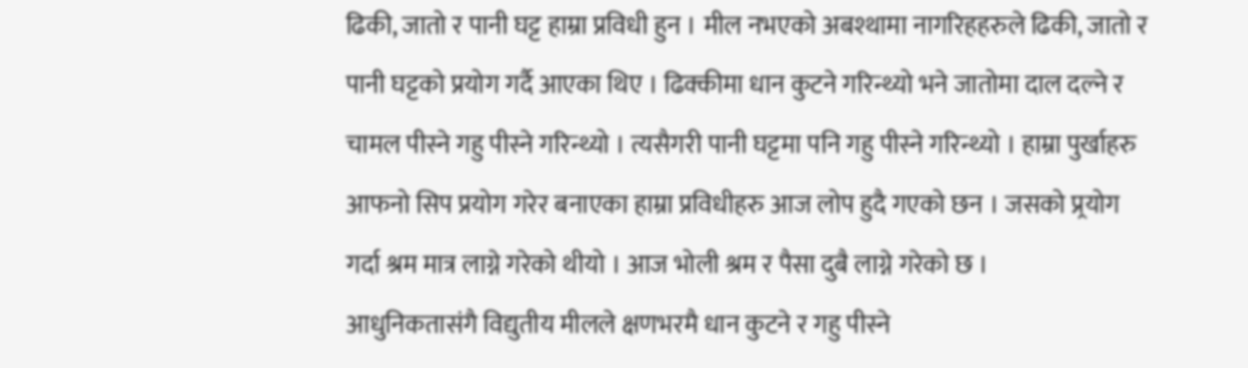ढिकी, जातो र पानी घट्ट हाम्रा प्रविधी हुन । मील नभएको अबश्थामा नागरिहहरुले ढिकी, जातो र पानी घट्टको प्रयोग गर्दै आएका थिए । ढिक्कीमा धान कुटने गरिन्थ्यो भने जातोमा दाल दल्ने र चामल पीस्ने गहु पीस्ने गरिन्थ्यो । त्यसैगरी पानी घट्टमा पनि गहु पीस्ने गरिन्थ्यो । हाम्रा पुर्खाहरु आफनो सिप प्रयोग गरेर बनाएका हाम्रा प्रविधीहरु आज लोप हुदै गएको छन । जसको प्र्रयोग गर्दा श्रम मात्र लाग्ने गरेको थीयो । आज भोली श्रम र पैसा दुबै लाग्ने गरेको छ ।
आधुनिकतासंगै विद्युतीय मीलले क्षणभरमै धान कुटने र गहु पीस्ने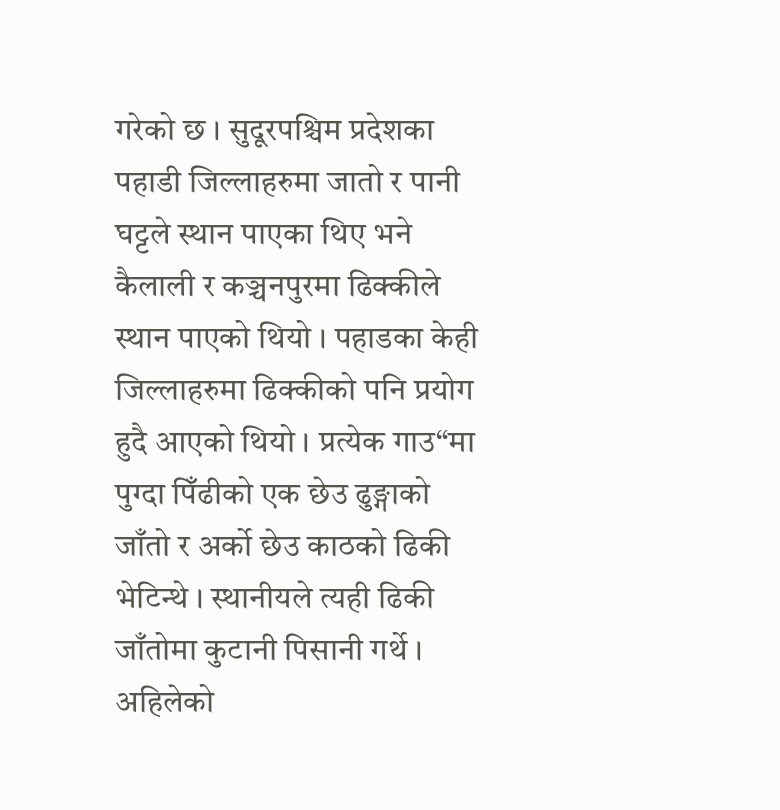गरेको छ । सुदूरपश्चिम प्रदेशका पहाडी जिल्लाहरुमा जातो र पानी घट्टले स्थान पाएका थिए भने कैलाली र कञ्चनपुरमा ढिक्कीले स्थान पाएको थियो । पहाडका केही जिल्लाहरुमा ढिक्कीको पनि प्रयोग हुदै आएको थियो । प्रत्येक गाउ“मा पुग्दा पिँढीको एक छेउ ढुङ्गाको जाँतो र अर्को छेउ काठको ढिकी भेटिन्थे । स्थानीयले त्यही ढिकी जाँतोमा कुटानी पिसानी गर्थे ।
अहिलेको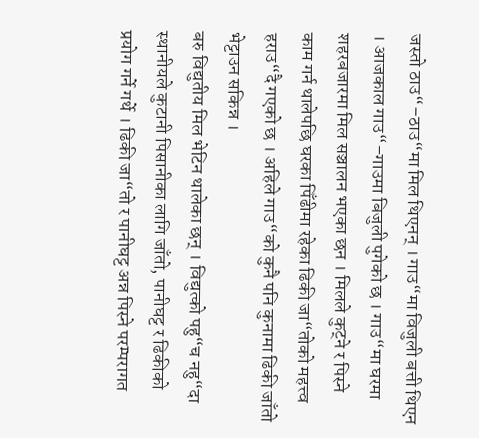जस्तो ठाउ“–ठाउ“मा मिल थिएनन् । गाउ“मा विजुली बत्ती थिएन । आजकाल गाउ“–गाउमा बिजुली पुगेको छ । गाउ“मा घरमा शहरबजारमा मिल सञ्चालन भएका छन । मिलले कुट्ने र पिस्ने काम गर्न थालेपछि घरका पिँढीमा रहेका ढिकी जा“तोको महत्त्व हराउ“दै गएको छ । अहिले गाउ“को कुनै पनि कुनामा ढिकी जाँतो भेट्टाउन सकिन्न ।
बरु विद्युतीय मिल भेटिन थालेका छन् । विद्युत्को पहु“च नहु“दा स्थानीयले कुटानी पिसानीका लागि जाँतो, पानीघट्ट र ढिकीको प्रयोग गर्ने गर्थे । ढिकी जा“तो र पानीघट्ट अन्न पिस्ने परम्परागत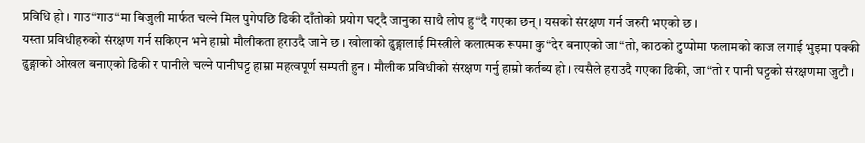प्रविधि हो । गाउ“गाउ“मा बिजुली मार्फत चल्ने मिल पुगेपछि ढिकी दाँतोको प्रयोग घट्दै जानुका साथै लोप हु“दै गएका छन् । यसको संरक्षण गर्न जरुरी भएको छ ।
यस्ता प्रविधीहरुको संरक्षण गर्न सकिएन भने हाम्रो मौलीकता हराउदै जाने छ । खोलाको ढुङ्गालाई मिस्त्रीले कलात्मक रूपमा कु“देर बनाएको जा“तो, काठको टुप्पोमा फलामको काज लगाई भुइमा पक्की ढुङ्गाको ओखल बनाएको ढिकी र पानीले चल्ने पानीघट्ट हाम्रा महत्वपूर्ण सम्पती हुन । मौलीक प्रविधीको संरक्षण गर्नु हाम्रो कर्तब्य हो । त्यसैले हराउदै गएका ढिकी, जा“तो र पानी घट्टको संरक्षणमा जुटौ ।